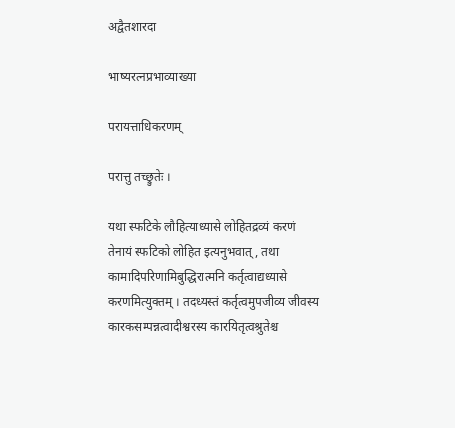अद्वैतशारदा

भाष्यरत्नप्रभाव्याख्या

परायत्ताधिकरणम्

परात्तु तच्छ्रुतेः ।

यथा स्फटिके लौहित्याध्यासे लोहितद्रव्यं करणं तेनायं स्फटिको लोहित इत्यनुभवात् , तथा कामादिपरिणामिबुद्धिरात्मनि कर्तृत्वाद्यध्यासे करणमित्युक्तम् । तदध्यस्तं कर्तृत्वमुपजीव्य जीवस्य कारकसम्पन्नत्वादीश्वरस्य कारयितृत्वश्रुतेश्च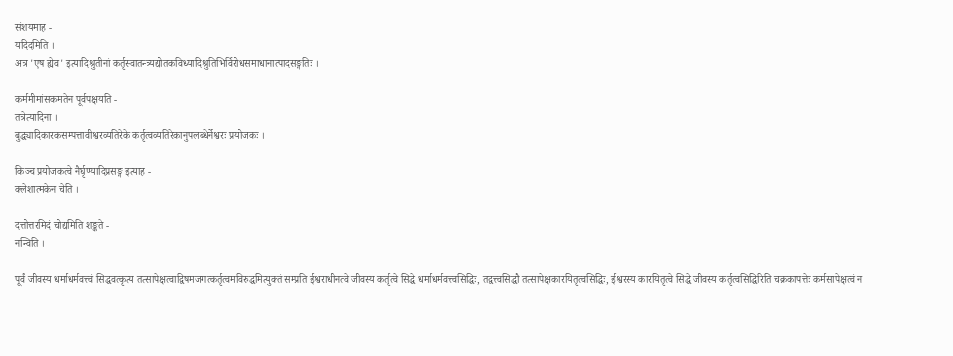संशयमाह -
यदिदमिति ।
अत्र 'एष ह्येव' इत्यादिश्रुतीनां कर्तृस्वातन्त्र्यद्योतकविध्यादिश्रुतिभिर्विरोधसमाधानात्पादसङ्गतिः ।

कर्ममीमांसकमतेन पूर्वपक्षयति -
तत्रेत्यादिना ।
बुद्ध्यादिकारकसम्पत्तावीश्वरव्यतिरेके कर्तृत्वव्यतिरेकानुपलब्धेर्नेश्वरः प्रयोजकः ।

किञ्च प्रयोजकत्वे नैर्घृण्यादिप्रसङ्ग इत्याह -
क्लेशात्मकेन चेति ।

दत्तोत्तरमिदं चोद्यमिति शङ्कते -
नन्विति ।

पूर्वं जीवस्य धर्माधर्मवत्त्वं सिद्धवत्कृत्य तत्सापेक्षत्वाद्विषमजगत्कर्तृत्वमविरुद्धमित्युक्तं सम्प्रति ईश्वराधीनत्वे जीवस्य कर्तृत्वे सिद्धे धर्माधर्मवत्त्वसिद्धिः, तद्वत्त्वसिद्धौ तत्सापेक्षकारयितृत्वसिद्धिः, ईश्वरस्य कारयितृत्वे सिद्धे जीवस्य कर्तृत्वसिद्धिरिति चक्रकापत्तेः कर्मसापेक्षत्वं न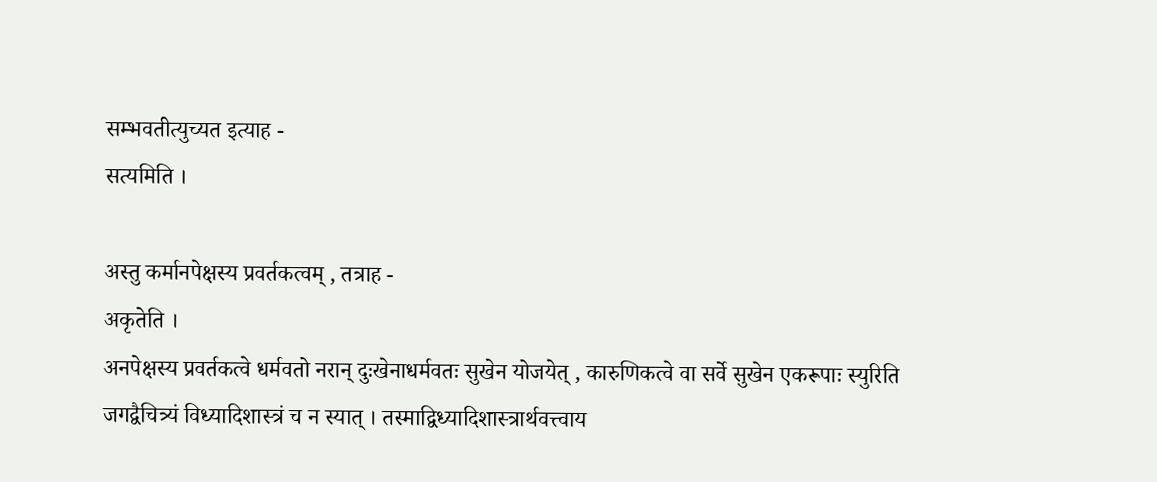सम्भवतीत्युच्यत इत्याह -
सत्यमिति ।

अस्तु कर्मानपेक्षस्य प्रवर्तकत्वम् , तत्राह -
अकृतेति ।
अनपेक्षस्य प्रवर्तकत्वे धर्मवतो नरान् दुःखेनाधर्मवतः सुखेन योजयेत् , कारुणिकत्वे वा सर्वे सुखेन एकरूपाः स्युरिति जगद्वैचित्र्यं विध्यादिशास्त्रं च न स्यात् । तस्माद्विध्यादिशास्त्रार्थवत्त्वाय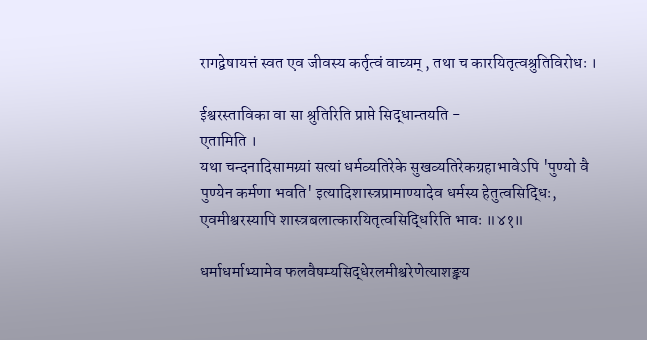रागद्वेषायत्तं स्वत एव जीवस्य कर्तृत्वं वाच्यम् , तथा च कारयितृत्वश्रुतिविरोधः ।

ईश्वरस्ताविका वा सा श्रुतिरिति प्राप्ते सिद्धान्तयति -
एतामिति ।
यथा चन्दनादिसामग्र्यां सत्यां धर्मव्यतिरेके सुखव्यतिरेकग्रहाभावेऽपि 'पुण्यो वै पुण्येन कर्मणा भवति' इत्यादिशास्त्रप्रामाण्यादेव धर्मस्य हेतुत्वसिद्धिः, एवमीश्वरस्यापि शास्त्रबलात्कारयितृत्वसिद्धिरिति भावः ॥४१॥

धर्माधर्माभ्यामेव फलवैषम्यसिद्धेरलमीश्वरेणेत्याशङ्क्य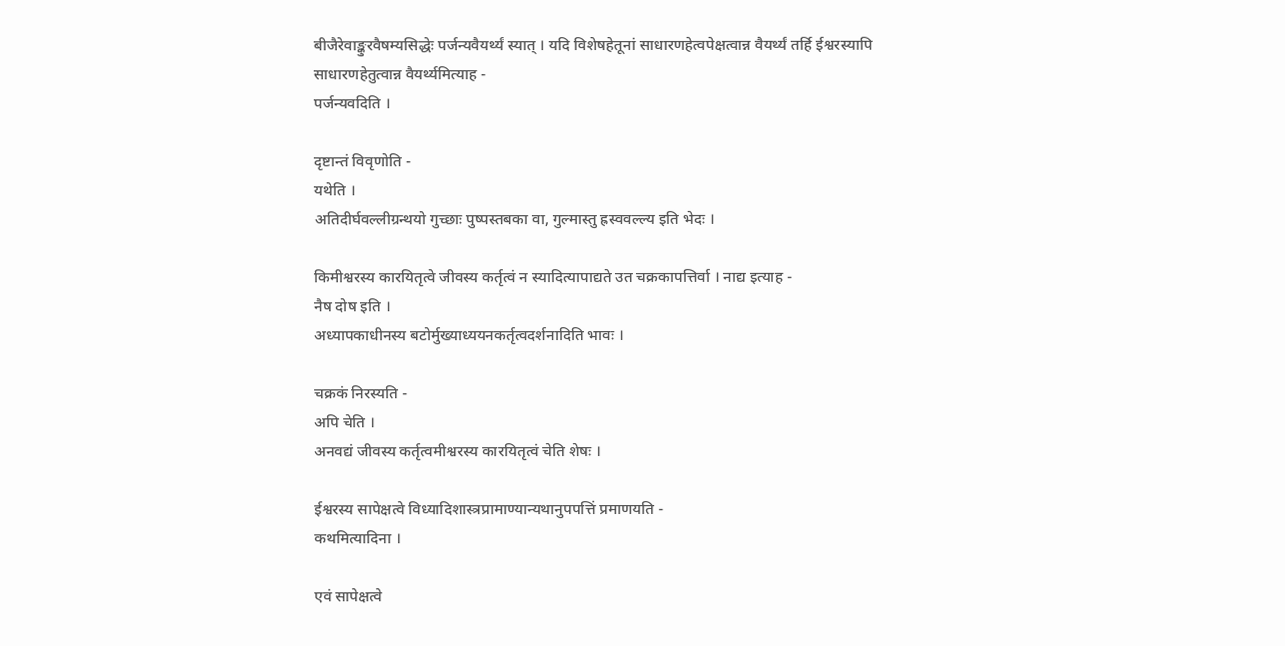बीजैरेवाङ्कुरवैषम्यसिद्धेः पर्जन्यवैयर्थ्यं स्यात् । यदि विशेषहेतूनां साधारणहेत्वपेक्षत्वान्न वैयर्थ्यं तर्हि ईश्वरस्यापि साधारणहेतुत्वान्न वैयर्थ्यमित्याह -
पर्जन्यवदिति ।

दृष्टान्तं विवृणोति -
यथेति ।
अतिदीर्घवल्लीग्रन्थयो गुच्छाः पुष्पस्तबका वा, गुल्मास्तु ह्रस्ववल्ल्य इति भेदः ।

किमीश्वरस्य कारयितृत्वे जीवस्य कर्तृत्वं न स्यादित्यापाद्यते उत चक्रकापत्तिर्वा । नाद्य इत्याह -
नैष दोष इति ।
अध्यापकाधीनस्य बटोर्मुख्याध्ययनकर्तृत्वदर्शनादिति भावः ।

चक्रकं निरस्यति -
अपि चेति ।
अनवद्यं जीवस्य कर्तृत्वमीश्वरस्य कारयितृत्वं चेति शेषः ।

ईश्वरस्य सापेक्षत्वे विध्यादिशास्त्रप्रामाण्यान्यथानुपपत्तिं प्रमाणयति -
कथमित्यादिना ।

एवं सापेक्षत्वे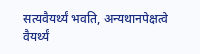सत्यवैयर्थ्यं भवति, अन्यथानपेक्षत्वे वैयर्थ्यं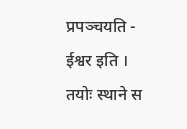प्रपञ्चयति -
ईश्वर इति ।
तयोः स्थाने स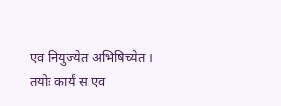एव नियुज्येत अभिषिच्येत । तयोः कार्यं स एव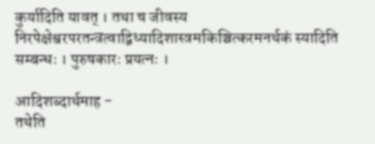कुर्यादिति यावत् । तथा च जीवस्य निरपेक्षेश्वरपरतन्त्रत्वाद्विध्यादिशास्त्रमकिञ्चित्करमनर्थकं स्यादिति सम्बन्धः । पुरुषकारः प्रयत्नः ।

आदिशब्दार्थमाह -
तथेति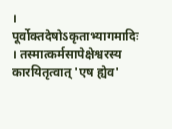।
पूर्वोक्तदेषोऽकृताभ्यागमादिः । तस्मात्कर्मसापेक्षेश्वरस्य कारयितृत्वात् 'एष ह्येव'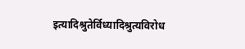इत्यादिश्रुतेर्विध्यादिश्रुत्यविरोध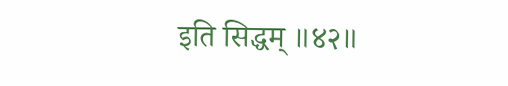इति सिद्धम् ॥४२॥